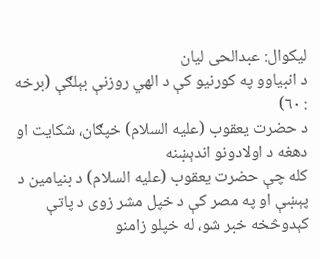لیکوال: عبدالحی لیان
د انبیاوو په کورنیو کې د الهي روزنې بېلګې (برخه : ٦٠)
د حضرت یعقوب (علیه السلام) خپګان، شکایت او دهغه د اولادونو اندېښنه
کله چې حضرت یعقوب (علیه السلام) د بنیامین د پېښې او په مصر کې د خپل مشر زوی د پاتې کېدوڅخه خبر شو، له خپلو زامنو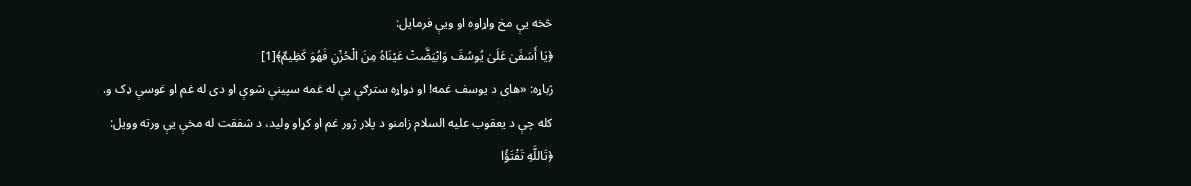څخه یې مخ واړاوه او ویې فرمایل:
﴿يَا أَسَفَىٰ عَلَىٰ يُوسُفَ وَابْيَضَّتْ عَيْنَاهُ مِنَ الْحُزْنِ فَهُوَ كَظِيمٌ﴾[1]
ژباړه: «هاى د یوسف غمه! او دواړه سترګې يې له غمه سپينې شوې او دى له غم او غوسې ډک و.
کله چې د یعقوب علیه السلام زامنو د پلار ژور غم او کړاو ولید، د شفقت له مخې یې ورته وویل:
﴿تَاللَّهِ تَفْتَؤُا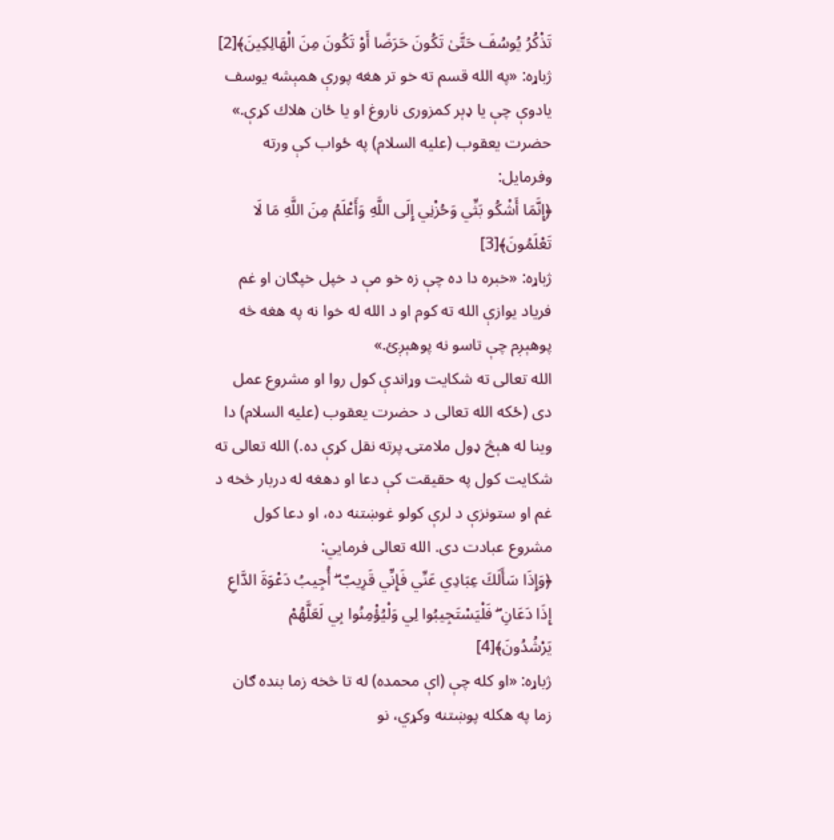تَذْكُرُ يُوسُفَ حَتَّىٰ تَكُونَ حَرَضًا أَوْ تَكُونَ مِنَ الْهَالِكِينَ﴾[2]
ژباړه: «په الله قسم ته خو تر هغه پورې همېشه يوسف يادوې چې يا ډېر كمزورى ناروغ او يا ځان هلاك كړې.»
حضرت یعقوب (علیه السلام) په ځواب کې ورته وفرمایل:
﴿إِنَّمَا أَشْكُو بَثِّي وَحُزْنِي إِلَى اللَّهِ وَأَعْلَمُ مِنَ اللَّهِ مَا لَا تَعْلَمُونَ﴾[3]
ژباړه: «خبره دا ده چې زه خو مې د خپل خپګان او غم فرياد يوازې الله ته كوم او د الله له خوا نه په هغه څه پوهېږم چې تاسو نه پوهېږئ.»
الله تعالی ته شکایت وړاندې کول روا او مشروع عمل دی (ځکه الله تعالی د حضرت یعقوب (علیه السلام) دا وینا له هېڅ ډول ملامتۍ پرته نقل کړې ده.) الله تعالی ته شکایت کول په حقیقت کې دعا او دهغه له دربار څخه د غم او ستونزې د لرې کولو غوښتنه ده، او دعا کول مشروع عبادت دی. الله تعالی فرمایي:
﴿وَإِذَا سَأَلَكَ عِبَادِي عَنِّي فَإِنِّي قَرِيبٌ ۖ أُجِيبُ دَعْوَةَ الدَّاعِ إِذَا دَعَانِ ۖ فَلْيَسْتَجِيبُوا لِي وَلْيُؤْمِنُوا بِي لَعَلَّهُمْ يَرْشُدُونَ﴾[4]
ژباړه: «او کله چې (اې محمده) له تا څخه زما بنده ګان زما په هکله پوښتنه وکړي، نو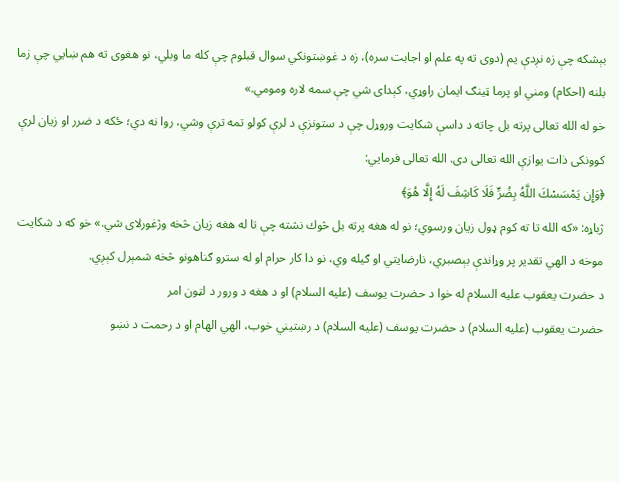بېشکه چې زه نږدې یم (دوی ته په علم او اجابت سره)، زه د غوښتونکي سوال قبلوم چې کله ما وبلي، نو هغوی ته هم ښايي چې زما بلنه (احکام) ومني او پرما ټینګ ایمان راوړي، کېدای شي چې سمه لاره ومومي.»
خو له الله تعالی پرته بل چاته د داسې شکایت وروړل چې د ستونزې د لرې کولو تمه ترې وشي، روا نه دي؛ ځکه د ضرر او زیان لرې کوونکی ذات یوازې الله تعالی دی. الله تعالی فرمایي:
﴿وَإِن يَمْسَسْكَ اللَّهُ بِضُرٍّ فَلَا كَاشِفَ لَهُ إِلَّا هُوَ﴾
ژباړه: «كه الله تا ته كوم ډول زيان ورسوي؛ نو له هغه پرته بل څوك نشته چې تا له هغه زيان څخه وژغورلاى شي.» خو که د شکایت موخه د الهي تقدیر پر وړاندې بېصبري، نارضایتي او ګیله وي، نو دا کار حرام او له سترو ګناهونو څخه شمېرل کېږي.
د حضرت یعقوب علیه السلام له خوا د حضرت یوسف (علیه السلام) او د هغه د ورور د لټون امر
حضرت یعقوب (علیه السلام) د حضرت یوسف (علیه السلام) د رښتیني خوب، الهي الهام او د رحمت د نښو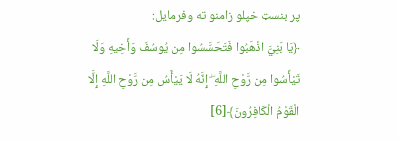پر بنسټ خپلو زامنو ته وفرمایل:
﴿يَا بَنِيَّ اذْهَبُوا فَتَحَسَّسُوا مِن يُوسُفَ وَأَخِيهِ وَلَا تَيْأَسُوا مِن رَّوْحِ اللَّهِ ۖ إِنَّهُ لَا يَيْأَسُ مِن رَّوْحِ اللَّهِ إِلَّا الْقَوْمُ الْكَافِرُونَ﴾[6]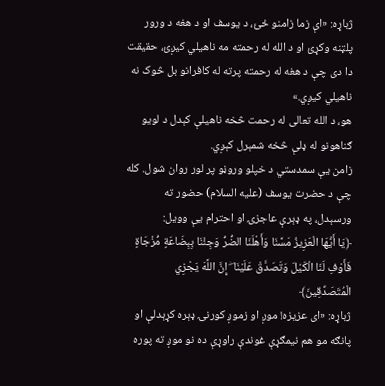ژباړه: «اې زما زامنو ځئ، د يوسف او د هغه د ورور پلټنه وكړئ او د الله له رحمته مه ناهيلي كيږئ، حقيقت دا دى چې د هغه له رحمته پرته له كافرانو بل څوک نه ناهيلي كيږي.»
هو، د الله تعالی له رحمت څخه ناهیلې کېدل د لویو ګناهونو له ډلې څخه شمېرل کېږي.
زامن یې سمدستي د خپلو وروڼو پر لور روان شول. کله چې د حضرت یوسف (علیه السلام) حضور ته ورسېدل، په ډېرې عاجزۍ او احترام یې وویل:
﴿يَا أَيُّهَا الْعَزِيزُ مَسَّنَا وَأَهْلَنَا الضُّرُّ وَجِئْنَا بِبِضَاعَةٍ مُّزْجَاةٍ فَأَوْفِ لَنَا الْكَيْلَ وَتَصَدَّقْ عَلَيْنَا ۖ إِنَّ اللَّهَ يَجْزِي الْمُتَصَدِّقِينَ﴾
ژباړه: «ای عزيزه! موږ او زموږ كورنۍ ډېره كړېدلې او پانګه مو هم نيمګړې غوندې راوړې ده نو موږ ته پوره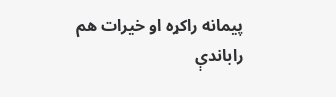پيمانه راكړه او خيرات هم راباندې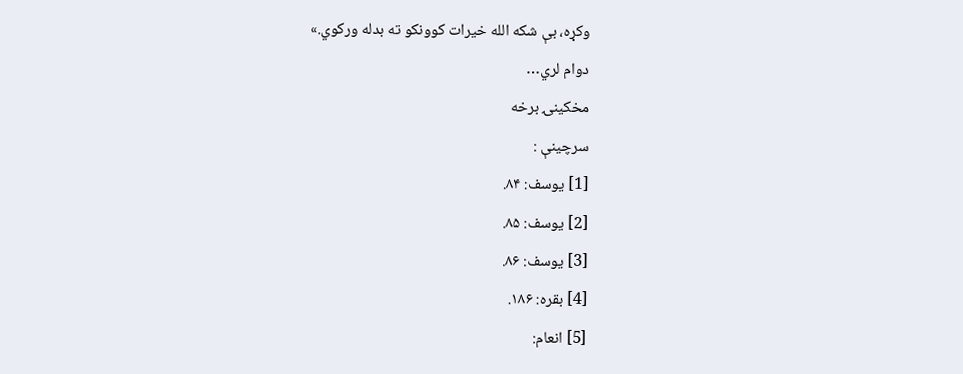وكړه، بې شكه الله خيرات کوونكو ته بدله وركوي.»
دوام لري…
مخکینۍ برخه
سرچينې :
[1] یوسف: ۸۴.
[2] یوسف: ۸۵.
[3] یوسف: ۸۶.
[4] بقره: ۱۸۶.
[5] انعام: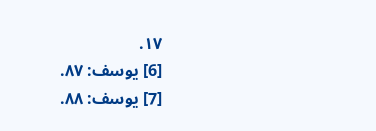۱۷.
[6] یوسف: ۸۷.
[7] یوسف: ۸۸.